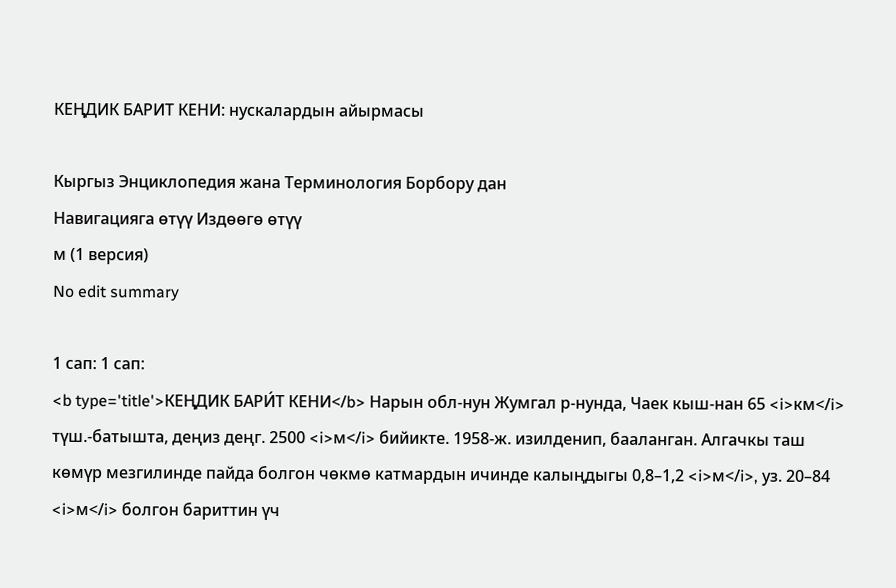КЕҢДИК БАРИТ КЕНИ: нускалардын айырмасы

Кыргыз Энциклопедия жана Терминология Борбору дан
Навигацияга өтүү Издөөгө өтүү
м (1 версия)
No edit summary

1 сап: 1 сап:
<b type='title'>КЕҢДИК БАРИ́Т КЕНИ</b> Нарын обл-нун Жумгал р-нунда, Чаек кыш-нан 65 <i>км</i> түш.-батышта, деңиз деңг. 2500 <i>м</i> бийикте. 1958-ж. изилденип, бааланган. Алгачкы таш көмүр мезгилинде пайда болгон чөкмө катмардын ичинде калыңдыгы 0,8–1,2 <i>м</i>, уз. 20–84 <i>м</i> болгон бариттин үч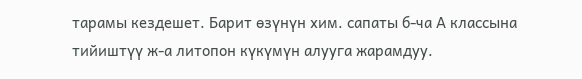тарамы кездешет. Барит өзүнүн хим. сапаты б-ча А классына тийиштүү ж-а литопон күкүмүн алууга жарамдуу.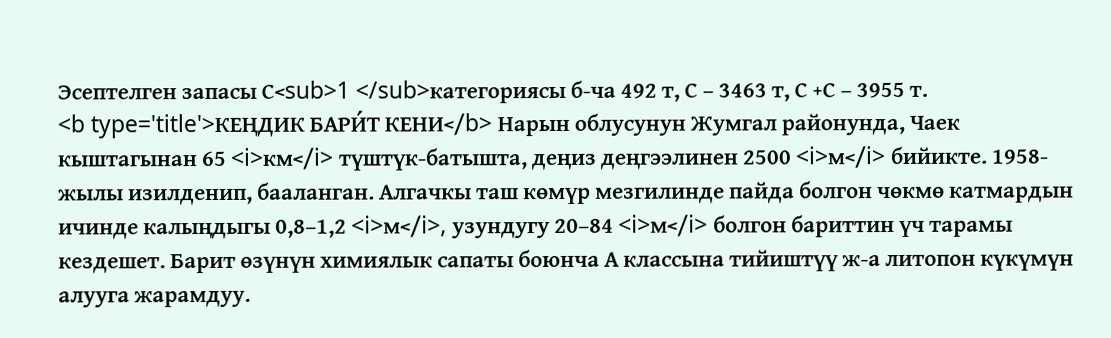Эсептелген запасы С<sub>1 </sub>категориясы б-ча 492 т, С – 3463 т, С +С – 3955 т.
<b type='title'>КЕҢДИК БАРИ́Т КЕНИ</b> Нарын облусунун Жумгал районунда, Чаек кыштагынан 65 <i>км</i> түштүк-батышта, деңиз деңгээлинен 2500 <i>м</i> бийикте. 1958-жылы изилденип, бааланган. Алгачкы таш көмүр мезгилинде пайда болгон чөкмө катмардын ичинде калыңдыгы 0,8–1,2 <i>м</i>, узундугу 20–84 <i>м</i> болгон бариттин үч тарамы кездешет. Барит өзүнүн химиялык сапаты боюнча А классына тийиштүү ж-а литопон күкүмүн алууга жарамдуу.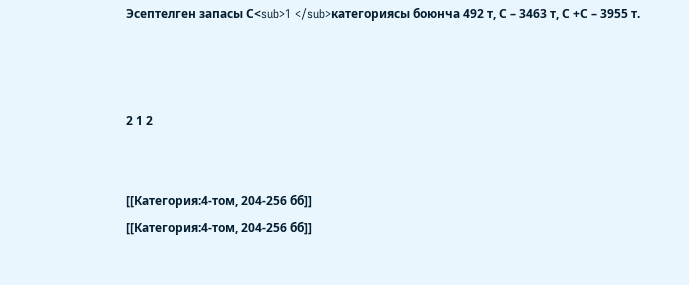Эсептелген запасы С<sub>1 </sub>категориясы боюнча 492 т, С – 3463 т, С +С – 3955 т.



2 1 2


[[Категория:4-том, 204-256 бб]]
[[Категория:4-том, 204-256 бб]]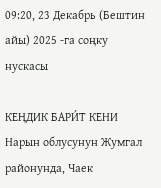09:20, 23 Декабрь (Бештин айы) 2025 -га соңку нускасы

КЕҢДИК БАРИ́Т КЕНИ Нарын облусунун Жумгал районунда, Чаек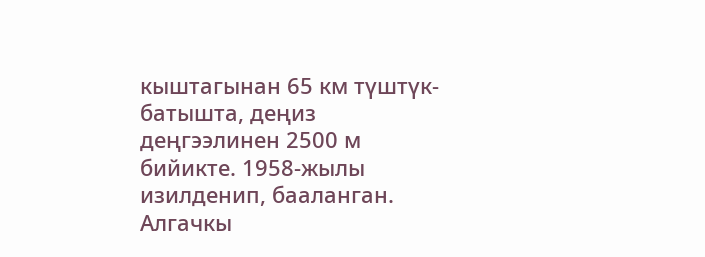кыштагынан 65 км түштүк-батышта, деңиз деңгээлинен 2500 м бийикте. 1958-жылы изилденип, бааланган. Алгачкы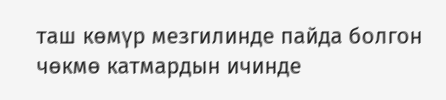таш көмүр мезгилинде пайда болгон чөкмө катмардын ичинде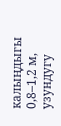калыңдыгы 0,8–1,2 м, узундугу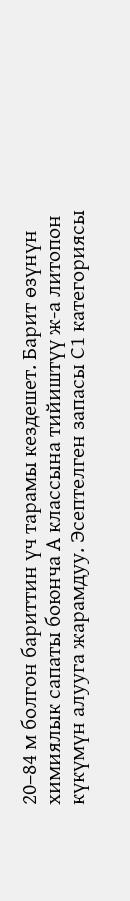20–84 м болгон бариттин үч тарамы кездешет. Барит өзүнүн химиялык сапаты боюнча А классына тийиштүү ж-а литопон күкүмүн алууга жарамдуу. Эсептелген запасы С1 категориясы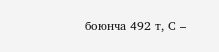боюнча 492 т, С –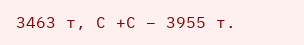3463 т, С +С – 3955 т.